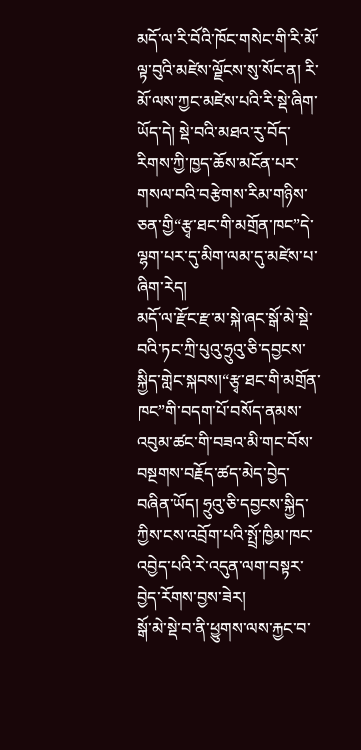མདོ་ལ་རི་བོའི་ཁོང་གསེང་གི་རི་མོ་ལྟ་བུའི་མཛེས་ལྗོངས་སུ་སོང་ན། རི་མོ་ལས་ཀྱང་མཛེས་པའི་རི་སྡེ་ཞིག་ཡོད་དེ། སྡེ་བའི་མཐའ་རུ་བོད་རིགས་ཀྱི་ཁྱད་ཆོས་མངོན་པར་གསལ་བའི་བརྩེགས་རིམ་གཉིས་ཅན་གྱི“རྩྭ་ཐང་གི་མགྲོན་ཁང”དེ་ལྷག་པར་དུ་མིག་ལམ་དུ་མཛེས་པ་ཞིག་རེད།
མདོ་ལ་རྫོང་རྫ་མ་སྐེ་ཞང་སྒོ་མེ་སྡེ་བའི་ཏང་ཀྲི་པུའུ་ཧྲུའུ་ཅི་དབྱངས་སྐྱིད་གླེང་སྐབས།“རྩྭ་ཐང་གི་མགྲོན་ཁང”གི་བདག་པོ་བསོད་ནམས་འབུམ་ཚང་གི་བཟའ་མི་གང་བོས་བསྔགས་བརྗོད་ཚད་མེད་བྱེད་བཞིན་ཡོད། ཧྲུའུ་ཅི་དབྱངས་སྐྱིད་ཀྱིས་ངས་འབྲོག་པའི་སྤྲོ་ཁྱིམ་ཁང་འབྱེད་པའི་རེ་འདུན་ལག་བསྟར་བྱེད་རོགས་བྱས་ཟེར།
སྒོ་མེ་སྡེ་བ་ནི་ཕྱུགས་ལས་རྐྱང་བ་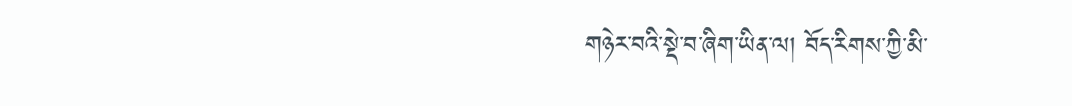གཉེར་བའི་སྡེ་བ་ཞིག་ཡིན་ལ། བོད་རིགས་ཀྱི་མི་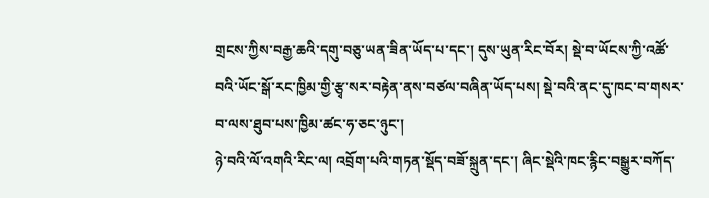གྲངས་ཀྱིས་བརྒྱ་ཆའི་དགུ་བཅུ་ཡན་ཟིན་ཡོད་པ་དང་། དུས་ཡུན་རིང་བོར། སྡེ་བ་ཡོངས་ཀྱི་འཚོ་བའི་ཡོང་སྒོ་རང་ཁྱིམ་གྱི་རྩྭ་སར་བརྟེན་ནས་བཙལ་བཞིན་ཡོད་པས། སྡེ་བའི་ནང་དུ་ཁང་བ་གསར་བ་ལས་ཐུབ་པས་ཁྱིམ་ཚང་ཧ་ཅང་ཉུང་།
ཉེ་བའི་ལོ་འགའི་རིང་ལ། འབྲོག་པའི་གཏན་སྡོད་བཟོ་སྐྲུན་དང་། ཞིང་སྡེའི་ཁང་རྙིང་བསྒྱུར་བཀོད་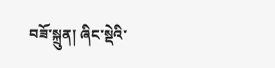བཟོ་སྐྲུན། ཞིང་སྡེའི་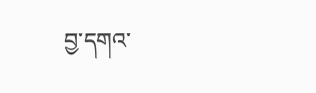བྱ་དགའ་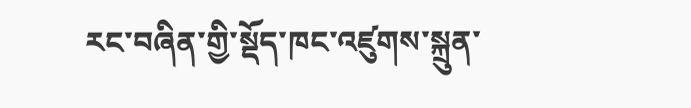རང་བཞིན་གྱི་སྡོད་ཁང་འཛུགས་སྐྲུན་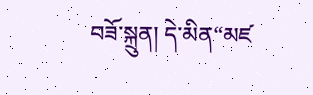བཟོ་སྐྲུན། དེ་མིན“མཛ